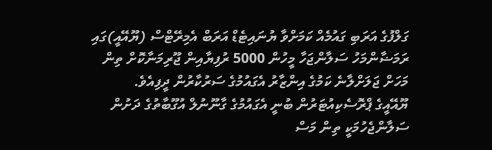ގަލްފުގެ އަރަބި ގައުމެއް ކަމަށްވާ ޔުނައިޓެޑް އަރަބް އެމިރޭޓްސް (ޔޫއޭއީ)ގައި ރަމަޟާންމަހު ސަލާންޖަހާ މީހުން 5000 ރުފިޔާއިން ޖޫރިމަނާކޮށް ތިން މަހަށް ޖަލަށްލާނެ ކަމުގެ އިންޒާރު އެގައުމުގެ ސަރުކާރުން ދީފިއެވެ.
ޔޫއޭއީގެ ޕްރޮސެކިއުޓަރުން ބުނީ އެގައުމުގެ ގާނޫނުލް އުގޫބާތުގެ ދަށުން ސަލާންޖެހުމަކީ ތިން މަސް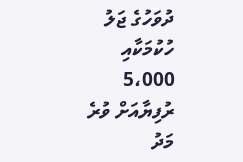ދުވަހުގެ ޖަލު ހުކުމަކާއި 5،000 ރުފިޔާއަށް ވުރެ މަދު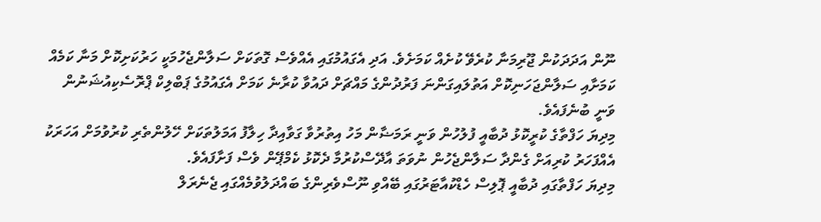ނޫން އަދަދަކުން ޖޫރިމަނާ ކުރެވޭ ކުށެއް ކަމަށެވެ. އަދި އެގައުމުގައި އެއްވެސް ގޮތަކަށް ސަލާންޖެހުމަކީ ހަރުކަށިކޮށް މަނާ ކަމެއް ކަމަށާއި ސަލާންޖަހަނިކޮށް އަތުލައިގަންނަ ފަރުދުންގެ މައްޗަށް ދައުވާ ކުރާނެ ކަމަށް އެގައުމުގެ ޕަބްލިކް ޕްރޮސެކިއުޝަނުން ވަނީ ބުނެފައެވެ.
މިދިޔަ ހަފްތާގެ ކުރީކޮޅު ދުބާއީ ފުލުހުން ވަނީ ރަމަޟާން މަހު އިތުރުވާ ގަވާއިދާ ހިލާފު އަމަލުތަކަށް ހޭލުންތެރި ކުރުވުމަށް އަހަރަކު އެއްފަހަރު ކުރިއަށް ގެންދާ ސަލާންޖެހުން ނުވަތަ އާދޭސްކުރުމާ ދެކޮޅު ކެމްޕޭން ވެސް ފަށާފައެވެ.
މިދިޔަ ހަފްތާގައި ދުބާއީ ޕޮލިސް ހެޑްކުއާޓަރުގައި ބޭއްވި ނޫސްވެރިންގެ ބައްދަލުވުމެއްގައި ޖެނެރަލް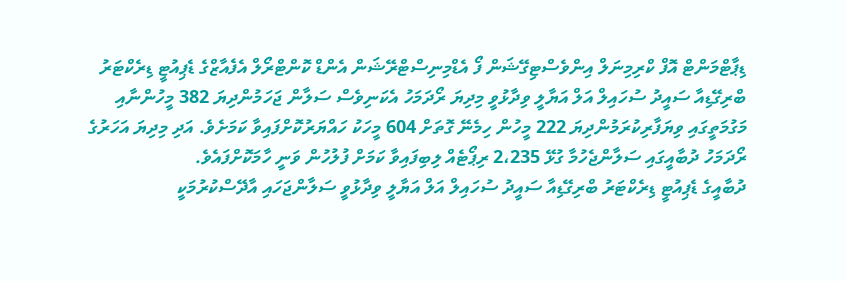ޑިޕާޓްމަންޓް އޮފް ކްރިމިނަލް އިންވެސްޓިގޭޝަން ފޯ އެޑްމިނިސްޓްރޭޝަން އެންޑް ކޮންޓްރޯލް އެފެއާޒްގެ ޑެޕިއުޓީ ޑިރެކްޓަރު ބްރިގޭޑިއާ ސައީދު ސުހައިލް އަލް އަޔާލީ ވިދާޅުވީ މިދިޔަ ރޯދަމަހު އެކަނިވެސް ސަލާން ޖަހަމުންދިޔަ 382 މީހުންނާއި މަގުމަތީގައި ވިޔަފާރިކުރަމުންދިޔަ 222 މީހުން ހިމެނޭ ގޮތަށް 604 މީހަކު ހައްޔަރުކޮށްފައިވާ ކަމަށެވެ. އަދި މިދިޔަ އަހަރުގެ ރޯދަމަހު ދުބާއީގައި ސަލާންޖެހުމާ ގުޅޭ 2،235 ރިޕޯޓެއް ލިބިފައިވާ ކަމަށް ފުލުހުން ވަނީ ހާމަކޮށްފައެވެ.
ދުބާއީގެ ޑެޕިއުޓީ ޑިރެކްޓަރު ބްރިގޭޑިއާ ސައީދު ސުހައިލް އަލް އަޔާލީ ވިދާޅުވީ ސަލާންޖަހައި އާދޭސްކުރުމަކީ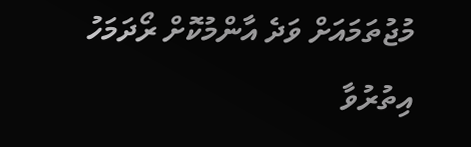މުޖުތަމައަށް ވަދެ އާންމުކޮށް ރޯދަމަހު އިތުރުވާ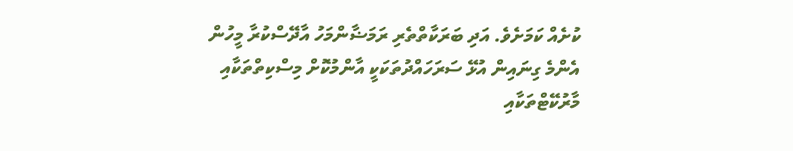ކުށެއް ކަމަށެވެ. އަދި ބަރަކާތްތެރި ރަމަޟާންމަހު އާދޭސްކުރާ މީހުން އެންމެ ގިނައިން އުޅޭ ސަރަހައްދުތަކަކީ އާންމުކޮށް މިސްކިތްތަކާއި މާރުކޭޓްތަކާއި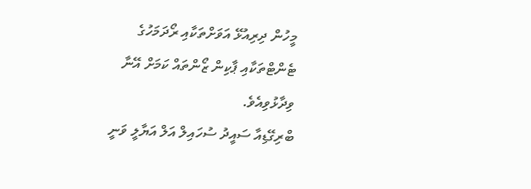މީހުން ދިރިއުޅޭ އަވަށްތަކާއި ރޯދަމަހުގެ ޓެންޓްތަކާއި ޕާކިން ޒޯންތައް ކަމަށް އޭނާ ވިދާޅުވިއެވެ.
ބްރިގޭޑިއާ ސައީދު ސުހައިލް އަލް އަޔާލީ ވަނީ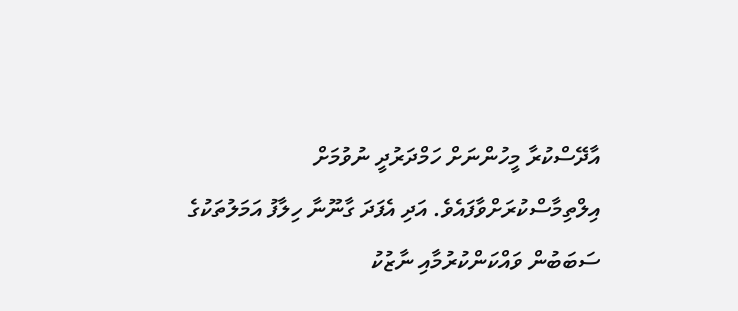އާދޭސްކުރާ މީހުންނަށް ހަމްދަރުދީ ނުވުމަށް އިލްތިމާސްކުރަށްވާފައެވެ. އަދި އެފަދަ ގާނޫނާ ހިލާފު އަމަލުތަކުގެ ސަބަބުން ވައްކަންކުރުމާއި ނާޒުކު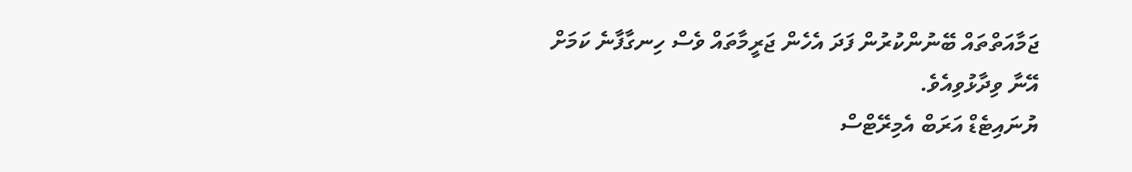ޖަމާއަތްތައް ބޭނުންކުރުން ފަދަ އެހެން ޖަރީމާތައް ވެސް ހިނގާފާނެ ކަމަށް އޭނާ ވިދާޅުވިއެވެ.
ޔުނައިޓެޑް އަރަބް އެމިރޭޓްސް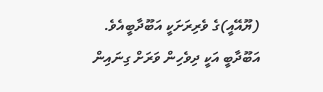(ޔޫއޭއީ)ގެ ވެރިރަށަކީ އަބޫދާބީއެވެ. އަބޫދާބީ އަކީ ދިވެހިން ވަރަށް ގިނައިން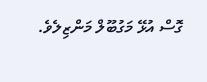ގޮސް އުޅޭ މަގުބޫލް މަންޒިލެވެ.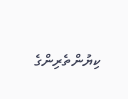ކިޔުންތެރިންގެ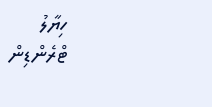ހިޔާލު
ޓްރެންޑިން